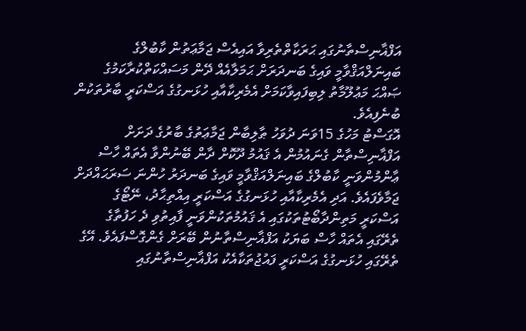އަފްޣާނިސްތާނުގައި ޙަރަކާތްތެރިވާ އައިއެސް ޖަމާޢަތުން ކާބުލްގެ ބައިނަލްއަޤްވާމީ ވައިގެ ބަނދަރަށް ޙަމަލާއެއް ދޭން މަސައްކަތްކުރާކަމުގެ ޞައްޙަ މަޢުލޫމާތު ލިބިފައިވާކަމަށް އެމެރިކާއާއި ހުޅަނގުގެ އަސްކަރީ ބާރުތަކުން ބުނެފިއެވެ.
އޮގަސްޓު މަހުގެ 15ވަނަ ދުވަހު ޠާލިބާން ޖަމާޢަތުގެ ބާރުގެ ދަށަށް އަފްޣާނިސްތާން ގެނައުމުން އެ ޤައުމު ދޫކޮށް ދާން ބޭނުންވާ އެތައް ހާސް ޢާންމުންވަނީ ކާބުލްގެ ބައިނަލްއަޤްވާމީ ވައިގެ ބަނދަރު ހުންނަ ސަރަޙައްދަށް ޖަމާވެފައެވެ. އަދި އެމެރިކާއާއި ހުޅަނގުގެ އަސްކަރީ އިއްތިޙާދު، ނޭޓޯގެ އަސްކަރީ މަތިންދާބޯޓުތަކުގައި އެ ޤައުމުތަކުންވަނީ ފާއިތުވި ދެ ހަފުތާގެ ތެރޭގައި އެތައް ހާސް ބަޔަކު އަފްޣާނިސްތާނުން ބޭރަށް ގެންގޮސްފައެވެ. އޭގެ ތެރޭގައި ހުޅަނގުގެ އަސްކަރީ ފައުޖުތަކާއެކު އަފްޣާނިސްތާނުގައި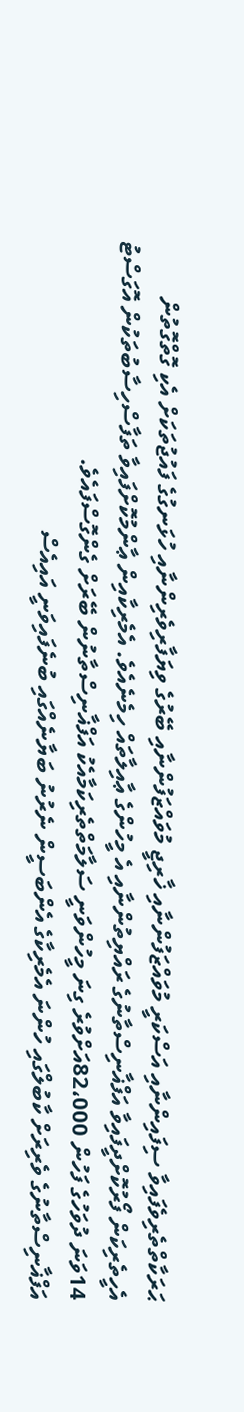ޙަރަކާތްތެރިވެފައިވާ ސިފައިންނާއި އަސްކަރީ މުވައްޒަފުންނާއި ޚާރިޖީ މުވައްޒަފުންނާއި ބޭރުގެ ވިޔަފާރިވެރިންނާއި ހުޅަނގުގެ ފައުޖުތަކަށް އެކި ގޮތްގޮތުން އެހީތެރިކަން ފޯރުކޮށްދީފައިވާ އަފްޣާނިސްތާނުގެ ރައްޔިތުންނާއި އެ މީހުންގެ ޢާއިލާތައް ހިމެނެއެވެ. އެމެރިކާއިން ޢާންމުކޮށްފައިވާ ތަފާސްހިސާބުތަކުން އޮގަސްޓު 14ވަނަ ދުވަހުގެ ފަހުން 82،000އަށްވުރެ ގިނަ މީހުންވަނީ ސަލާމަތްތެރިކަމާއެކު އަފްޣާނިސްތާނުން ބޭރަށް ގެންގޮސްފައެވެ.
އަފްޣާނިސްތާނުގެ ވެރިރަށް ކާބުލްގައި ހުންނަ އެމެރިކާގެ އެންބަސީން ނެރުނު ބަޔާނެއްގައި ބުނެފައިވަނީ އައިއެސް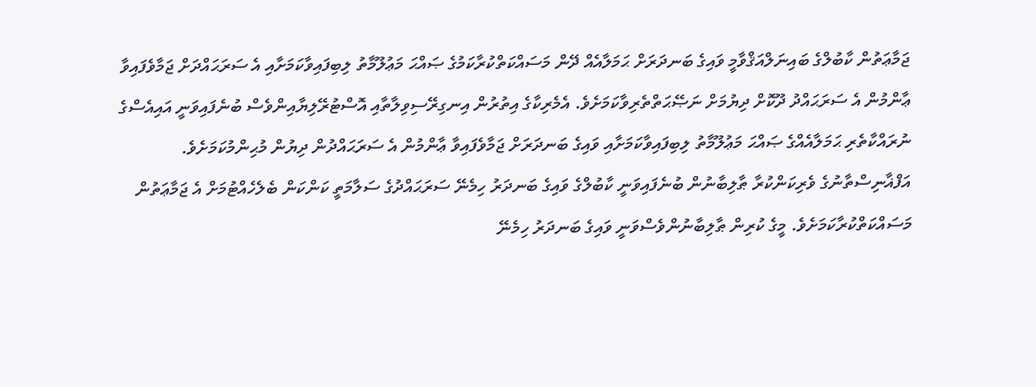ޖަމާޢަތުން ކާބުލްގެ ބައިނަލްއަޤްވާމީ ވައިގެ ބަނދަރަށް ޙަމަލާއެއް ދޭން މަސައްކަތްކުރާކަމުގެ ޞައްޙަ މަޢުލޫމާތު ލިބިފައިވާކަމަށާއި އެ ސަރަޙައްދަށް ޖަމާވެފައިވާ ޢާންމުން އެ ސަރަޙައްދު ދޫކޮށް ދިޔުމަށް ނަޞޭޙަތްތެރިވާކަމަށެވެ. އެމެރިކާގެ އިތުރުން އިނގިރޭސިވިލާތާއި އޮސްޓުރޭލިޔާއިންވެސް ބުނެފައިވަނީ އައިއެސްގެ ނުރައްކާތެރި ޙަމަލާއެއްގެ ޞައްޙަ މަޢުލޫމާތު ލިބިފައިވާކަމަށާއި ވައިގެ ބަނދަރަށް ޖަމާވެފައިވާ ޢާންމުން އެ ސަރަޙައްދުން ދިޔުން މުޙިންމުކަމަށެވެ.
އަފްޣާނިސްތާނުގެ ވެރިކަންކުރާ ޠާލިބާނުން ބުނެފައިވަނީ ކާބުލްގެ ވައިގެ ބަނދަރު ހިމެނޭ ސަރަޙައްދުގެ ސަލާމަތީ ކަންކަން ބެލެހެއްޓުމަށް އެ ޖަމާޢަތުން މަސައްކަތްކުރާކަމަށެވެ. މީގެ ކުރިން ޠާލިބާނުންވެސްވަނީ ވައިގެ ބަނދަރު ހިމެނޭ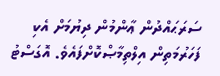ސަރަޙައްދުން ޢާންމުން ދިޔުމަށް އެކި ފަހަރުމަތިން އިލްތިމާޞްކޮށްފައެވެ. އޮގަސްޓު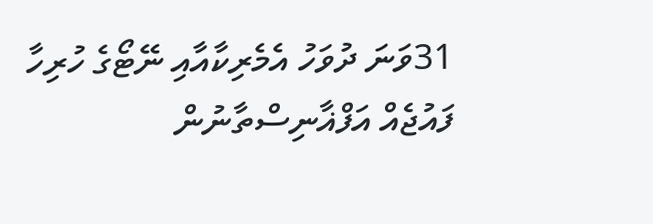31ވަނަ ދުވަހު އެމެރިކާއާއި ނޭޓޯގެ ހުރިހާ ފައުޖެއް އަފްޣާނިސްތާނުން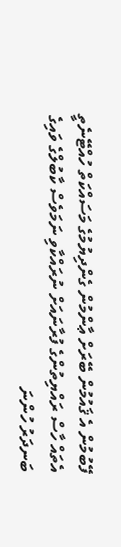ފޭބުމުން އެ ޤައުމުން ބޭރަށް ޢާންމުން ގެންދިޔުމުގެ މަސައްކަތް ހުއްޓޭނެތީ އެތައް ހާސް ރައްޔިތުންގެ ފުރާނައަށް ނުރައްކާވި ނަމަވެސް ކާބުލްގެ ވައިގެ ބަނދަރު ހުންނަ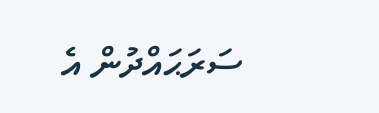ސަރަޙައްދުން އެ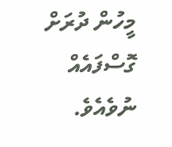މީހުން ދުރަށް ގޮސްފައެއް ނުވެއެވެ.